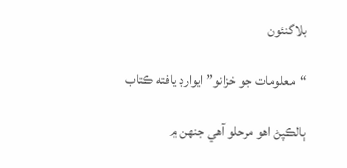بلاگنئون

“معلومات جو خزانو” ايوارڊ يافته ڪتاب

ٻالڪپڻ اهو مرحلو آهي جنهن ۾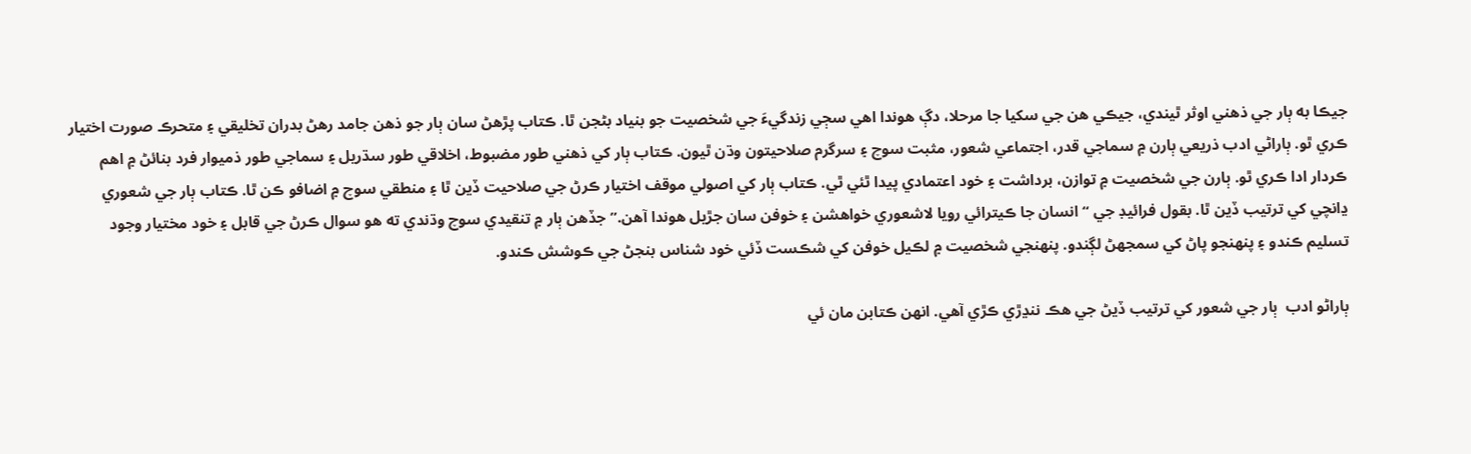جيڪا به ٻار جي ذهني اوثر ٿيندي، جيڪي هن جي سکيا جا مرحلا، دڳ هوندا اهي سڄي زندگيءَ جي شخصيت جو بنياد بڻجن ٿا. ڪتاب پڙهڻ سان ٻار جو ذهن جامد رهڻ بدران تخليقي ۽ متحرڪ صورت اختيار ڪري ٿو. ٻاراڻي ادب ذريعي ٻارن ۾ سماجي قدر، اجتماعي شعور، مثبت سوچ ۽ سرگرم صلاحيتون وڌن ٿيون. ڪتاب ٻار کي ذهني طور مضبوط، اخلاقي طور سڌريل ۽ سماجي طور ذميوار فرد بنائڻ ۾ اهم ڪردار ادا ڪري ٿو. ٻارن جي شخصيت ۾ توازن، برداشت ۽ خود اعتمادي پيدا ٿئي ٿي. ڪتاب ٻار کي اصولي موقف اختيار ڪرڻ جي صلاحيت ڏين ٿا ۽ منطقي سوچ ۾ اضافو ڪن ٿا. ڪتاب ٻار جي شعوري ڍانچي کي ترتيب ڏين ٿا. بقول فرائيڊ جي “انسان جا ڪيترائي رويا لاشعوري خواهشن ۽ خوفن سان جڙيل هوندا آهن.” جڏهن ٻار ۾ تنقيدي سوچ وڌندي ته هو سوال ڪرڻ جي قابل ۽ خود مختيار وجود تسليم ڪندو ۽ پنهنجو پاڻ کي سمجهڻ لڳندو. پنهنجي شخصيت ۾ لڪيل خوفن کي شڪست ڏئي خود شناس بنجڻ جي ڪوشش ڪندو.

ٻاراڻو ادب  ٻار جي شعور کي ترتيب ڏيڻ جي هڪ ننڍڙي ڪڙي آهي. انهن ڪتابن مان ئي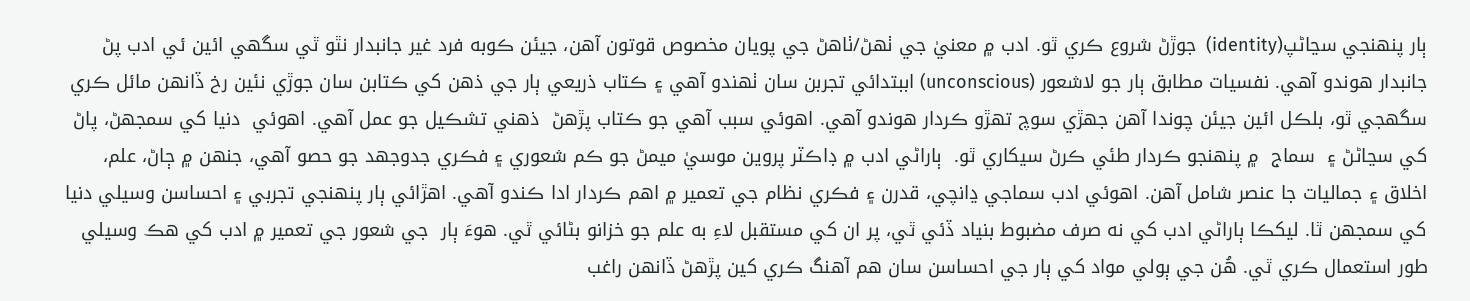ٻار پنهنجي سڃاڻپ(identity)  جوڙڻ شروع ڪري ٿو. ادب ۾ معنيٰ جي ٺهڻ/ٺاهڻ جي پويان مخصوص قوتون آهن، جيئن ڪوبه فرد غير جانبدار نٿو ٿي سگهي ائين ئي ادب پڻ جانبدار هوندو آهي. نفسيات مطابق ٻار جو لاشعور (unconscious) اببتدائي تجربن سان ٺهندو آهي ۽ ڪتاب ذريعي ٻار جي ذهن کي ڪتابن سان جوڙي نئين رخ ڏانهن مائل ڪري سگهجي ٿو، بلڪل ائين جيئن چوندا آهن جهڙي سوچ تهڙو ڪردار هوندو آهي. اهوئي سبب آهي جو ڪتاب پڙهڻ  ذهني تشڪيل جو عمل آهي. اهوئي  دنيا کي سمجهڻ، پاڻ کي سڃاڻڻ ۽  سماج  ۾ پنهنجو ڪردار طئي ڪرڻ سيکاري ٿو.  ٻاراڻي ادب ۾ ڊاڪٽر پروين موسيٰ ميمڻ جو ڪم شعوري ۽ فڪري جدوجهد جو حصو آهي، جنهن ۾ ڄاڻ، علم، اخلاق ۽ جماليات جا عنصر شامل آهن. اهوئي ادب سماجي ڍانچي، قدرن ۽ فڪري نظام جي تعمير ۾ اهم ڪردار ادا ڪندو آهي. اهڙائي ٻار پنهنجي تجربي ۽ احساسن وسيلي دنيا کي سمجهن ٿا. ليکڪا ٻاراڻي ادب کي نه صرف مضبوط بنياد ڏئي ٿي، پر ان کي مستقبل لاءِ به علم جو خزانو بڻائي ٿي. هوءَ ٻار  جي شعور جي تعمير ۾ ادب کي هڪ وسيلي طور استعمال ڪري ٿي. هُن جي ٻولي مواد کي ٻار جي احساسن سان هم آهنگ ڪري کين پڙهڻ ڏانهن راغب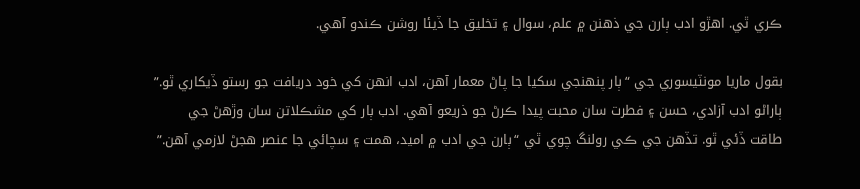ڪري ٿي. اهڙو ادب ٻارن جي ذهنن ۾ علم، سوال ۽ تخليق جا ڏيئا روشن ڪندو آهي.

بقول ماريا مونٽيسوري جي “ٻار پنهنجي سکيا جا پاڻ معمار آهن، ادب انهن کي خود دريافت جو رستو ڏيکاري ٿو.” ٻاراڻو ادب آزادي، حسن ۽ فطرت سان محبت پيدا ڪرڻ جو ذريعو آهي. ادب ٻار کي مشڪلاتن سان وڙهڻ جي طاقت ڏئي ٿو. تڏهن جي ڪي رولنگ چوي ٿي “ٻارن جي ادب ۾ اميد، همت ۽ سچائي جا عنصر هجڻ لازمي آهن.”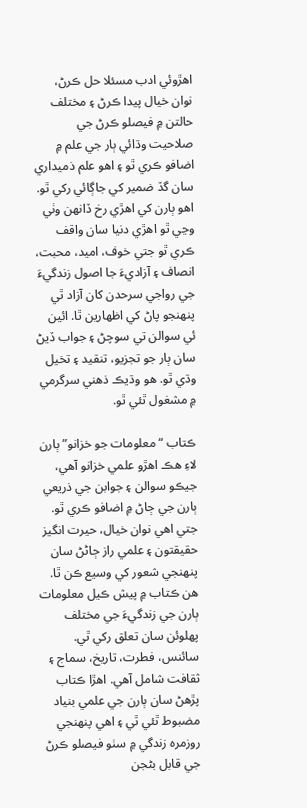اهڙوئي ادب مسئلا حل ڪرڻ، نوان خيال پيدا ڪرڻ ۽ مختلف حالتن ۾ فيصلو ڪرڻ جي صلاحيت وڌائي ٻار جي علم ۾ اضافو ڪري ٿو ۽ اهو علم ذميداري سان گڏ ضمير کي جاڳائي رکي ٿو. اهو ٻارن کي اهڙي رخ ڏانهن وٺي وڃي ٿو اهڙي دنيا سان واقف ڪري ٿو جتي خوف، اميد، محبت، انصاف ۽ آزاديءَ جا اصول زندگيءَ جي رواجي سرحدن کان آزاد ٿي پنهنجو پاڻ کي اظهارين ٿا. ائين ئي سوالن تي سوچڻ ۽ جواب ڏيڻ سان ٻار جو تجزيو، تنقيد ۽ تخيل وڌي ٿو. هو وڌيڪ ذهني سرگرمي ۾ مشغول ٿئي ٿو.

ڪتاب “معلومات جو خزانو” ٻارن لاءِ هڪ اهڙو علمي خزانو آهي، جيڪو سوالن ۽ جوابن جي ذريعي ٻارن جي ڄاڻ ۾ اضافو ڪري ٿو. جتي اهي نوان خيال، حيرت انگيز حقيقتون ۽ علمي راز ڄاڻڻ سان پنهنجي شعور کي وسيع ڪن ٿا. هن ڪتاب ۾ پيش ڪيل معلومات ٻارن جي زندگيءَ جي مختلف پهلوئن سان تعلق رکي ٿي. سائنس، فطرت، تاريخ، سماج ۽ ثقافت شامل آهي. اهڙا ڪتاب  پڙهڻ سان ٻارن جي علمي بنياد مضبوط ٿئي ٿي ۽ اهي پنهنجي روزمره زندگي ۾ سٺو فيصلو ڪرڻ جي قابل بڻجن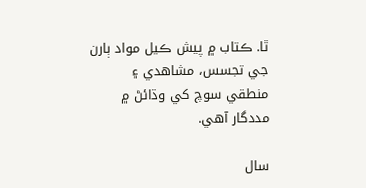ٿا. ڪتاب ۾ پيش ڪيل مواد ٻارن جي تجسس، مشاهدي ۽ منطقي سوچ کي وڌائڻ ۾ مددگار آهي.

سال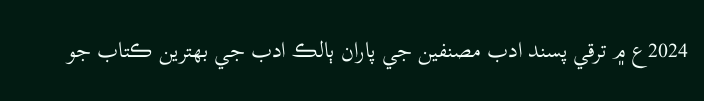2024ع ۾ ترقي پسند ادب مصنفين جي پاران ٻالڪ ادب جي بهترين ڪتاب جو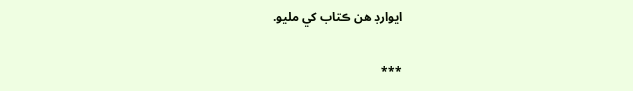ايوارڊ هن ڪتاب کي مليو.

***